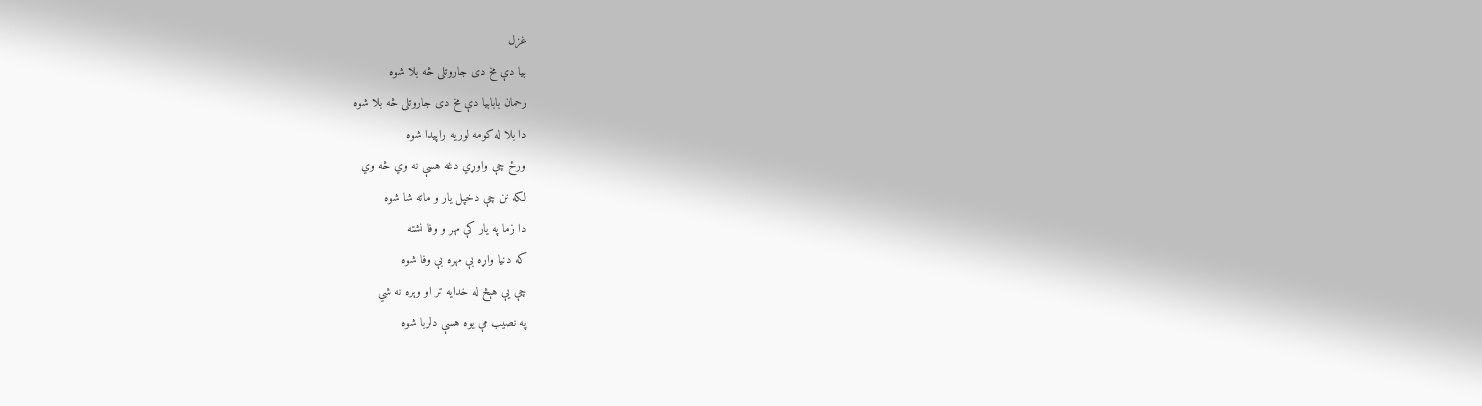غزل
بيا دې مخ دی جاروتلی څه بلا شوه
رحمان بابابيا دې مخ دی جاروتلی څه بلا شوه
دا بلا له کومه لوريه راپيدا شوه
ورځ چې واوړي دغه هسې نه وي څه وي
لکه نن چې دخپل يار و ماته شا شوه
دا زما په يار کې مهر و وفا نشته
که دنيا واړه بې مهره بې وفا شوه
چې يې هېڅ له خدايه تر او وېره نه شي
په نصيب مې يوه هسې دلربا شوه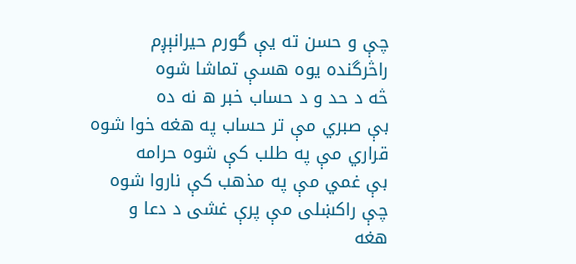چې و حسن ته يې گورم حيرانېږم
راڅرگنده يوه هسې تماشا شوه
څه د حد و د حساب خبر ه نه ده
بې صبري مې تر حساب په هغه خوا شوه
قراري مې په طلب کې شوه حرامه
بې غمي مې په مذهب کې ناروا شوه
چې راکښلی مې پرې غشی د دعا و
هغه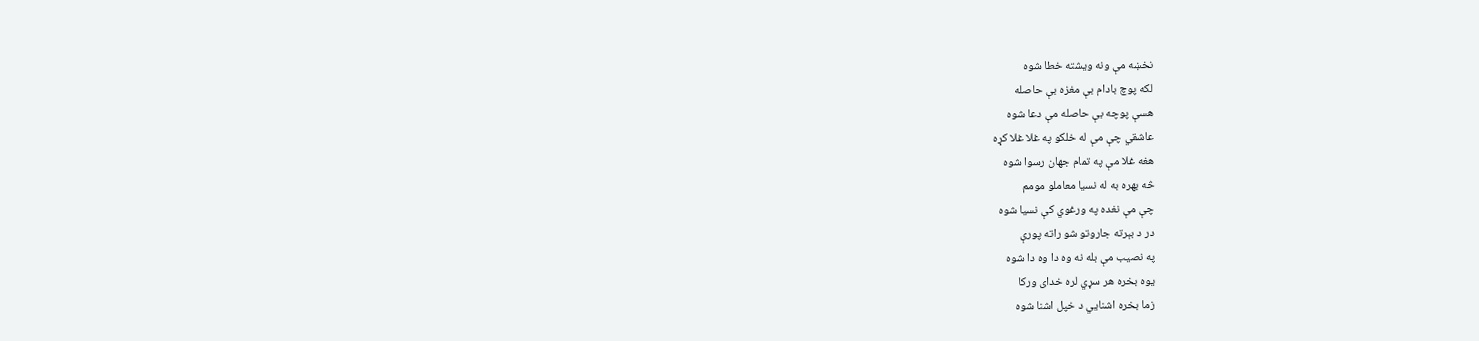نخښه مې ونه ويشته خطا شوه
لکه پوچ بادام بې مغزه بې حاصله
هسې پوچه بې حاصله مې دعا شوه
عاشقي چې مې له خلکو په غلا غلا کړه
هغه غلا مې په تمام جهان رسوا شوه
څه بهره به له نسيا معاملو مومم
چې مې نغده په ورغوي کې نسيا شوه
در د بېرته جاروتو شو راته پورې
په نصيب مې بله نه وه دا وه دا شوه
يوه بخره هر سړي لره خدای ورکا
زما بخره اشنايي د خپل اشنا شوه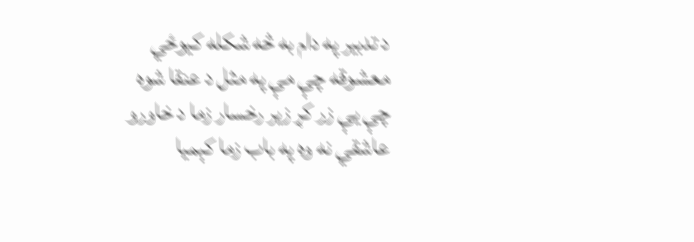د تدبير په دام به څه شکله کيوځي
معشوقه چې مې په مثل د عنقا شوه
چې يې زر کړ زير رخسار زما د خاورو
عاشقي نه وه په باب زما کېميا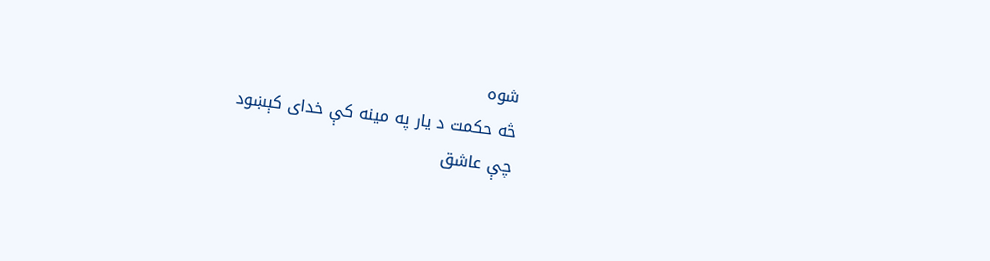شوه
څه حکمت د يار په مينه کې خدای کېښود
چې عاشق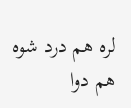لره هم درد شوه هم دوا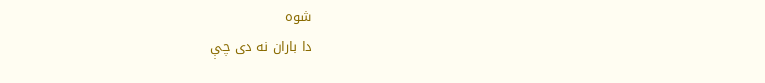شوه
دا باران نه دی چې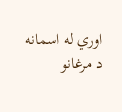اوري له اسمانه
د مرغانو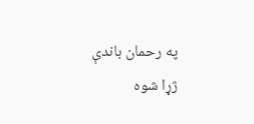په رحمان باندې ژړا شوه